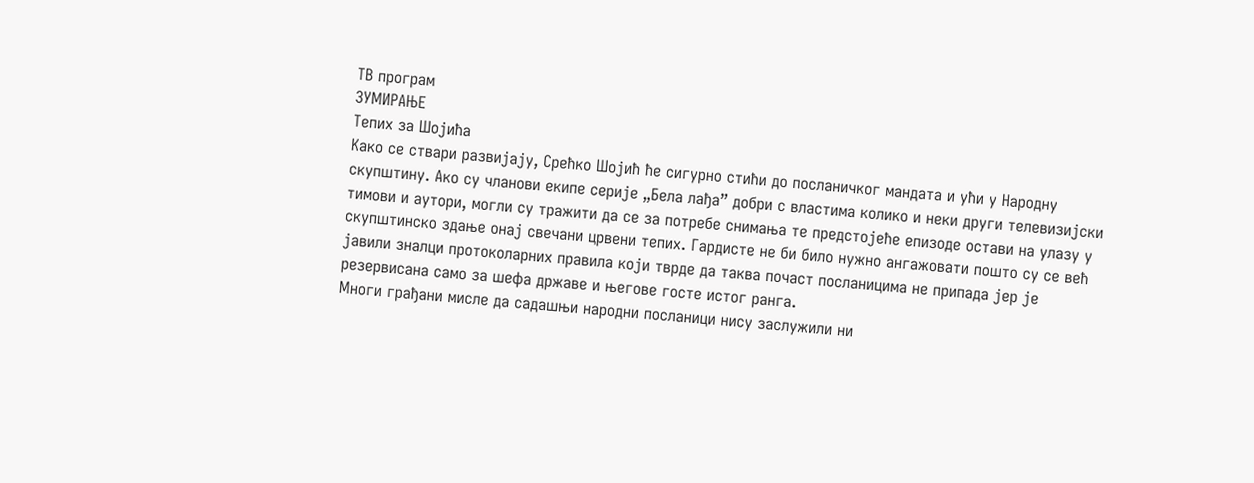ТВ програм
ЗУМИРАЊЕ
Тепих за Шојића
Како се ствари развијају, Срећко Шојић ће сигурно стићи до посланичког мандата и ући у Народну скупштину. Ако су чланови екипе серије „Бела лађа” добри с властима колико и неки други телевизијски тимови и аутори, могли су тражити да се за потребе снимања те предстојеће епизоде остави на улазу у скупштинско здање онај свечани црвени тепих. Гардисте не би било нужно ангажовати пошто су се већ јавили зналци протоколарних правила који тврде да таква почаст посланицима не припада јер је резервисана само за шефа државе и његове госте истог ранга.
Многи грађани мисле да садашњи народни посланици нису заслужили ни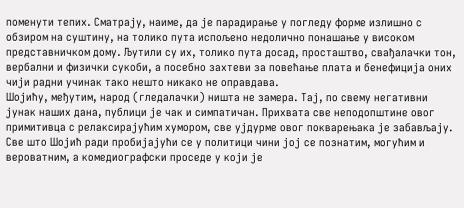поменути тепих. Сматрају, наиме, да је парадирање у погледу форме излишно с обзиром на суштину, на толико пута испољено недолично понашање у високом представничком дому. Љутили су их, толико пута досад, просташтво, свађалачки тон, вербални и физички сукоби, а посебно захтеви за повећање плата и бенефиција оних чији радни учинак тако нешто никако не оправдава.
Шојићу, међутим, народ (гледалачки) ништа не замера. Тај, по свему негативни јунак наших дана, публици је чак и симпатичан. Прихвата све неподопштине овог примитивца с релаксирајућим хумором, све ујдурме овог покварењака је забављају. Све што Шојић ради пробијајући се у политици чини јој се познатим, могућим и вероватним, а комедиографски проседе у који је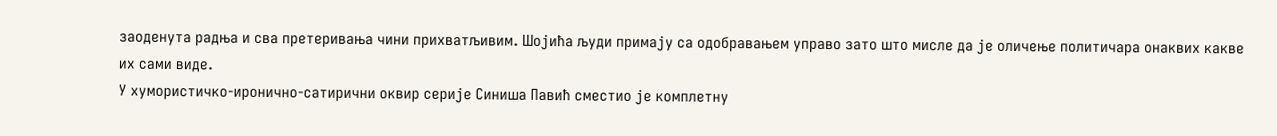заоденута радња и сва претеривања чини прихватљивим. Шојића људи примају са одобравањем управо зато што мисле да је оличење политичара онаквих какве их сами виде.
У хумористичко-иронично-сатирични оквир серије Синиша Павић сместио је комплетну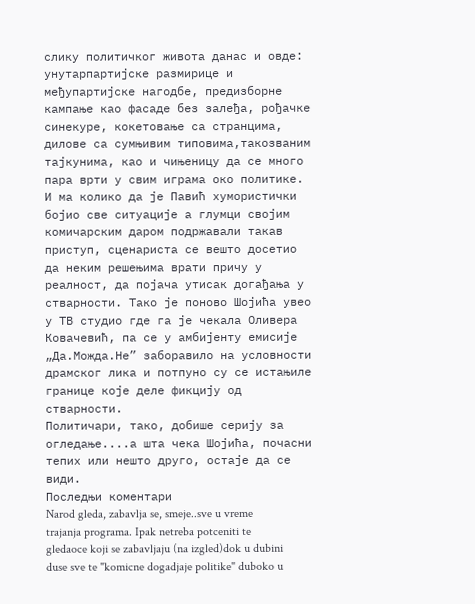слику политичког живота данас и овде: унутарпартијске размирице и међупартијске нагодбе, предизборне кампање као фасаде без залеђа, рођачке синекуре, кокетовање са странцима, дилове са сумњивим типовима,такозваним тајкунима, као и чињеницу да се много пара врти у свим играма око политике.
И ма колико да је Павић хумористички бојио све ситуације а глумци својим комичарским даром подржавали такав приступ, сценариста се вешто досетио да неким решењима врати причу у реалност, да појача утисак догађања у стварности. Тако је поново Шојића увео у ТВ студио где га је чекала Оливера Ковачевић, па се у амбијенту емисије „Да.Можда.Не” заборавило на условности драмског лика и потпуно су се истањиле границе које деле фикцију од стварности.
Политичари, тако, добише серију за огледање....а шта чека Шојића, почасни тепих или нешто друго, остаје да се види.
Последњи коментари
Narod gleda, zabavlja se, smeje..sve u vreme trajanja programa. Ipak netreba potceniti te gledaoce koji se zabavljaju (na izgled)dok u dubini duse sve te "komicne dogadjaje politike" duboko u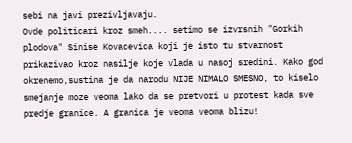sebi na javi prezivljavaju.
Ovde politicari kroz smeh.... setimo se izvrsnih "Gorkih plodova" Sinise Kovacevica koji je isto tu stvarnost prikazivao kroz nasilje koje vlada u nasoj sredini. Kako god okrenemo,sustina je da narodu NIJE NIMALO SMESNO, to kiselo smejanje moze veoma lako da se pretvori u protest kada sve predje granice. A granica je veoma veoma blizu!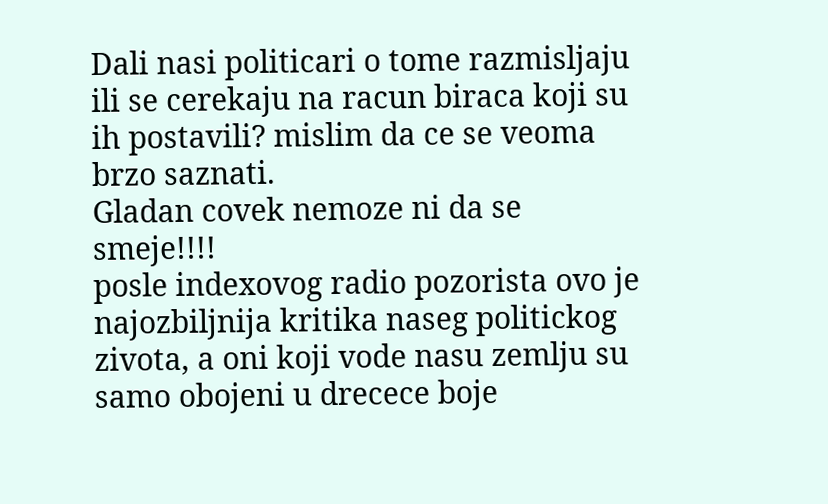Dali nasi politicari o tome razmisljaju ili se cerekaju na racun biraca koji su ih postavili? mislim da ce se veoma brzo saznati.
Gladan covek nemoze ni da se smeje!!!!
posle indexovog radio pozorista ovo je najozbiljnija kritika naseg politickog zivota, a oni koji vode nasu zemlju su samo obojeni u drecece boje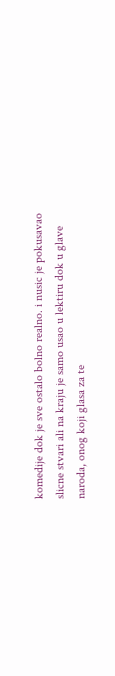komedije dok je sve ostalo bolno realno. i nusic je pokusavao slicne stvari ali na kraju je samo usao u lektiru dok u glave naroda, onog koji glasa za te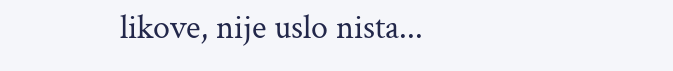likove, nije uslo nista...